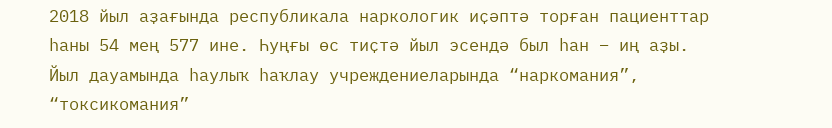2018 йыл аҙағында республикала наркологик иҫәптә торған пациенттар һаны 54 мең 577 ине. Һуңғы өс тиҫтә йыл эсендә был һан – иң аҙы. Йыл дауамында һаулыҡ һаҡлау учреждениеларында “наркомания”, “токсикомания”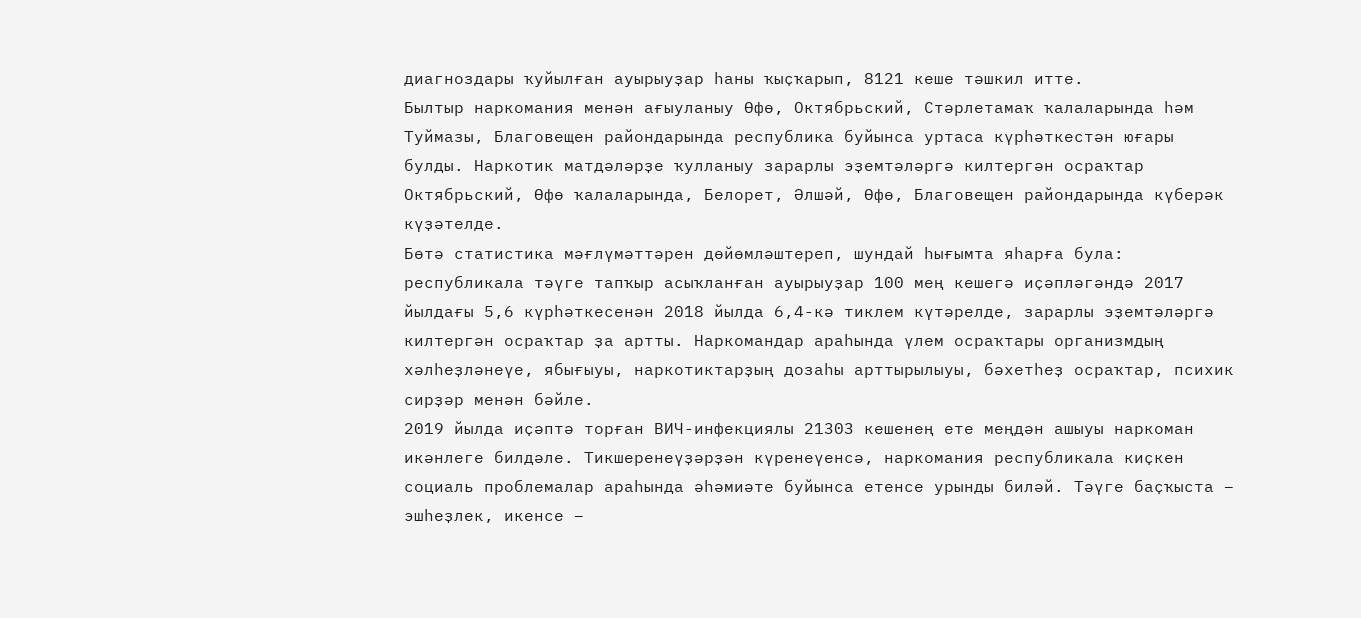диагноздары ҡуйылған ауырыуҙар һаны ҡыҫҡарып, 8121 кеше тәшкил итте.
Былтыр наркомания менән ағыуланыу Өфө, Октябрьский, Стәрлетамаҡ ҡалаларында һәм Туймазы, Благовещен райондарында республика буйынса уртаса күрһәткестән юғары булды. Наркотик матдәләрҙе ҡулланыу зарарлы эҙемтәләргә килтергән осраҡтар Октябрьский, Өфө ҡалаларында, Белорет, Әлшәй, Өфө, Благовещен райондарында күберәк күҙәтелде.
Бөтә статистика мәғлүмәттәрен дөйөмләштереп, шундай һығымта яһарға була: республикала тәүге тапҡыр асыҡланған ауырыуҙар 100 мең кешегә иҫәпләгәндә 2017 йылдағы 5,6 күрһәткесенән 2018 йылда 6,4-кә тиклем күтәрелде, зарарлы эҙемтәләргә килтергән осраҡтар ҙа артты. Наркомандар араһында үлем осраҡтары организмдың хәлһеҙләнеүе, ябығыуы, наркотиктарҙың дозаһы арттырылыуы, бәхетһеҙ осраҡтар, психик сирҙәр менән бәйле.
2019 йылда иҫәптә торған ВИЧ-инфекциялы 21303 кешенең ете меңдән ашыуы наркоман икәнлеге билдәле. Тикшеренеүҙәрҙән күренеүенсә, наркомания республикала киҫкен социаль проблемалар араһында әһәмиәте буйынса етенсе урынды биләй. Тәүге баҫҡыста – эшһеҙлек, икенсе –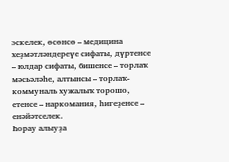эскелек, өсөнсө – медицина хеҙмәтләндереүе сифаты, дүртенсе – юлдар сифаты, бишенсе – торлаҡ мәсьәләһе, алтынсы – торлаҡ-коммуналь хужалыҡ торошо, етенсе – наркомания, һигеҙенсе – енәйәтселек.
Һорау алыуҙа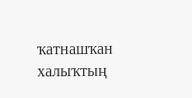ҡатнашҡан халыҡтың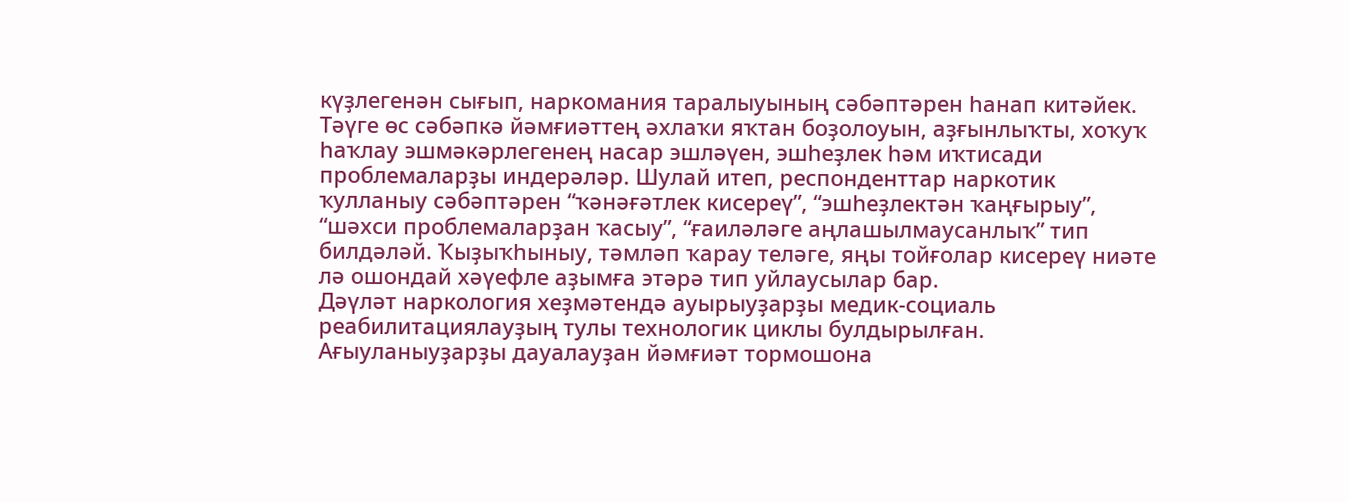күҙлегенән сығып, наркомания таралыуының сәбәптәрен һанап китәйек. Тәүге өс сәбәпкә йәмғиәттең әхлаҡи яҡтан боҙолоуын, аҙғынлыҡты, хоҡуҡ һаҡлау эшмәкәрлегенең насар эшләүен, эшһеҙлек һәм иҡтисади проблемаларҙы индерәләр. Шулай итеп, респонденттар наркотик ҡулланыу сәбәптәрен “ҡәнәғәтлек кисереү”, “эшһеҙлектән ҡаңғырыу”, “шәхси проблемаларҙан ҡасыу”, “ғаиләләге аңлашылмаусанлыҡ” тип билдәләй. Ҡыҙыҡһыныу, тәмләп ҡарау теләге, яңы тойғолар кисереү ниәте лә ошондай хәүефле аҙымға этәрә тип уйлаусылар бар.
Дәүләт наркология хеҙмәтендә ауырыуҙарҙы медик-социаль реабилитациялауҙың тулы технологик циклы булдырылған. Ағыуланыуҙарҙы дауалауҙан йәмғиәт тормошона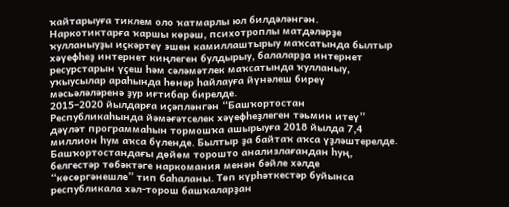ҡайтарыуға тиклем оло ҡатмарлы юл билдәләнгән. Наркотиктарға ҡаршы көрәш, психотроплы матдәләрҙе ҡулланыуҙы иҫкәртеү эшен камиллаштырыу маҡсатында былтыр хәүефһеҙ интернет киңлеген булдырыу, балаларҙа интернет ресурстарын үҫеш һәм сәләмәтлек маҡсатында ҡулланыу, уҡыусылар араһында һөнәр һайлауға йүнәлеш биреү мәсьәләләренә ҙур иғтибар бирелде.
2015–2020 йылдарға иҫәпләнгән “Башҡортостан Республикаһында йәмәғәтселек хәүефһеҙлеген тәьмин итеү” дәүләт программаһын тормошҡа ашырыуға 2018 йылда 7,4 миллион һум аҡса бүленде. Былтыр ҙа байтаҡ аҡса үҙләштерелде.
Башҡортостандағы дөйөм торошто анализлағандан һуң, белгестәр төбәктәге наркомания менән бәйле хәлде “көсөргәнешле” тип баһаланы. Төп күрһәткестәр буйынса республикала хәл-торош башҡаларҙан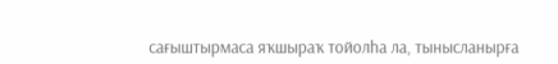сағыштырмаса яҡшыраҡ тойолһа ла, тынысланырға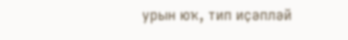урын юҡ, тип иҫәпләй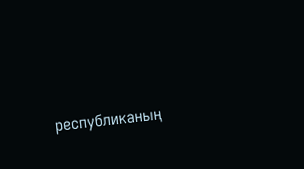республиканың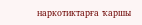наркотиктарға ҡаршы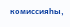комиссияһы,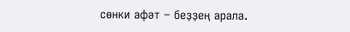сөнки афәт – беҙҙең арала.